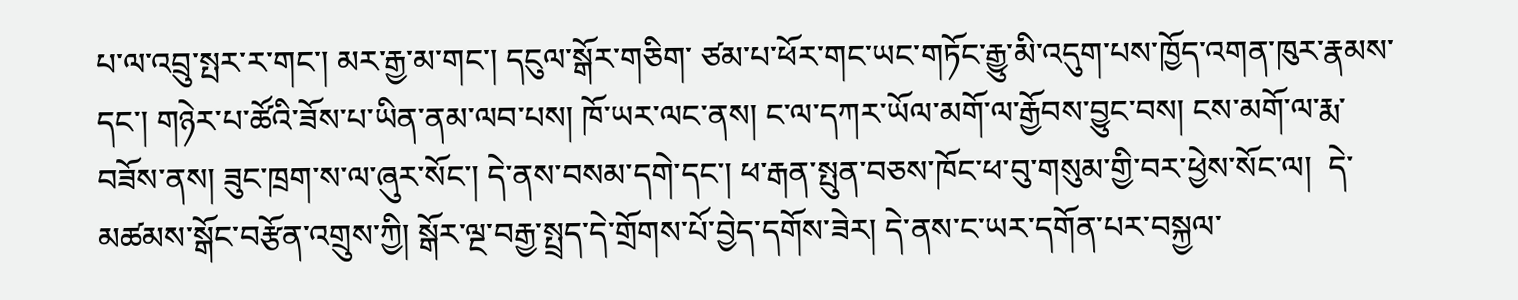པ་ལ་འབྲུ་སྤར་ར་གང་། མར་རྒྱ་མ་གང་། དངུལ་སྒོར་གཅིག་ ཙམ་པ་ཕོར་གང་ཡང་གཏོང་རྒྱུ་མི་འདུག་པས་ཁྱོད་འགན་ཁུར་རྣམས་དང་། གཉེར་པ་ཚོའི་ཟོས་པ་ཡིན་ནམ་ལབ་པས། ཁོ་ཡར་ལང་ནས། ང་ལ་དཀར་ཡོལ་མགོ་ལ་རྒྱོབས་བྱུང་བས། ངས་མགོ་ལ་རྨ་བཟོས་ནས། ཟུང་ཁྲག་ས་ལ་ཞུར་སོང་། དེ་ནས་བསམ་དགེ་དང་། ཕ་རྒན་སྤུན་བཅས་ཁོང་ཕ་བུ་གསུམ་གྱི་བར་ཕྱེས་སོང་ལ།  དེ་མཚམས་སྒོང་བརྩོན་འགྲུས་ཀྱི། སྒོར་ལྔ་བརྒྱ་སྤྲད་དེ་གྲོགས་པོ་བྱེད་དགོས་ཟེར། དེ་ནས་ང་ཡར་དགོན་པར་བསྐྱལ་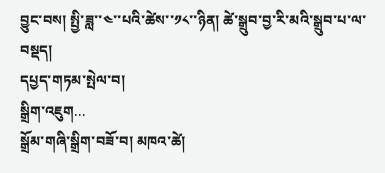བྱུང་བས། སྤྱི་ཟླ་་༤་་པའི་ཚེས་་༡༨་་ཉིན། ཚེ་སྒྲུབ་བྱ་རི་མའི་སྒྲུབ་པ་ལ་བསྡད།
དཔྱད་གཏམ་སྤེལ་བ།
སྒྲིག་འཇུག...
སྒྲོམ་གཞི་སྒྲིག་བཟོ་བ། མཁའ་ཚེ།